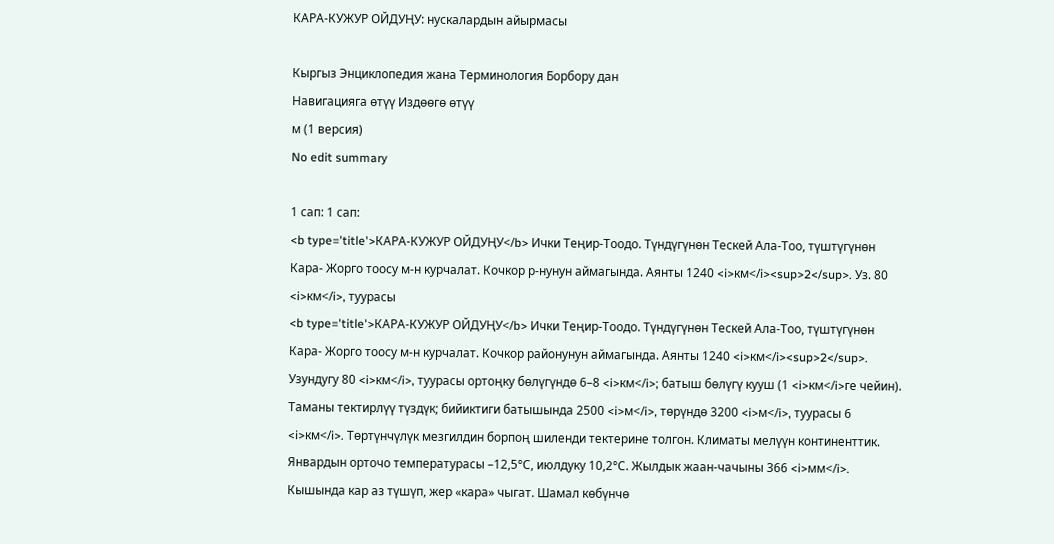КАРА-КУЖУР ОЙДУҢУ: нускалардын айырмасы

Кыргыз Энциклопедия жана Терминология Борбору дан
Навигацияга өтүү Издөөгө өтүү
м (1 версия)
No edit summary

1 сап: 1 сап:
<b type='title'>КАРА-КУЖУР ОЙДУҢУ</b> Ички Теңир-Тоодо. Түндүгүнөн Тескей Ала-Тоо, түштүгүнөн Кара- Жорго тоосу м-н курчалат. Кочкор р-нунун аймагында. Аянты 1240 <i>км</i><sup>2</sup>. Уз. 80 <i>км</i>, туурасы
<b type='title'>КАРА-КУЖУР ОЙДУҢУ</b> Ички Теңир-Тоодо. Түндүгүнөн Тескей Ала-Тоо, түштүгүнөн Кара- Жорго тоосу м-н курчалат. Кочкор районунун аймагында. Аянты 1240 <i>км</i><sup>2</sup>. Узундугу 80 <i>км</i>, туурасы ортоңку бөлүгүндө 6–8 <i>км</i>; батыш бөлүгү кууш (1 <i>км</i>ге чейин). Таманы тектирлүү түздүк; бийиктиги батышында 2500 <i>м</i>, төрүндө 3200 <i>м</i>, туурасы 6 <i>км</i>. Төртүнчүлүк мезгилдин борпоң шиленди тектерине толгон. Климаты мелүүн континенттик. Январдын орточо температурасы –12,5°С, июлдуку 10,2°С. Жылдык жаан-чачыны 366 <i>мм</i>. Кышында кар аз түшүп, жер «кара» чыгат. Шамал көбүнчө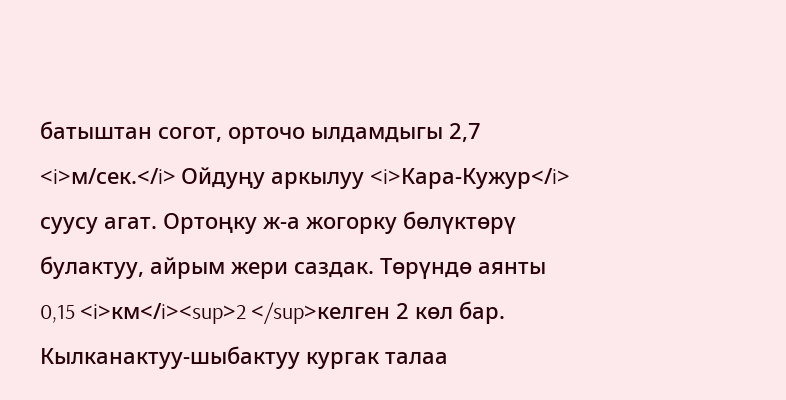батыштан согот, орточо ылдамдыгы 2,7 <i>м/сек.</i> Ойдуңу аркылуу <i>Кара-Кужур</i> суусу агат. Ортоңку ж-а жогорку бөлүктөрү булактуу, айрым жери саздак. Төрүндө аянты 0,15 <i>км</i><sup>2 </sup>келген 2 көл бар. Кылканактуу-шыбактуу кургак талаа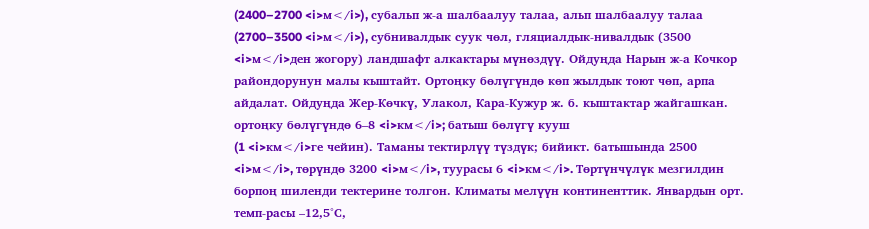(2400–2700 <i>м</i>), субальп ж-а шалбаалуу талаа, альп шалбаалуу талаа (2700–3500 <i>м</i>), субнивалдык суук чөл, гляциалдык-нивалдык (3500 <i>м</i>ден жогору) ландшафт алкактары мүнөздүү. Ойдуңда Нарын ж-а Кочкор райондорунун малы кыштайт. Ортоңку бөлүгүндө көп жылдык тоют чөп, арпа айдалат. Ойдуңда Жер-Көчкү, Улакол, Кара-Кужур ж. б. кыштактар жайгашкан.
ортоңку бөлүгүндө 6–8 <i>км</i>; батыш бөлүгү кууш
(1 <i>км</i>ге чейин). Таманы тектирлүү түздүк; бийикт. батышында 2500 <i>м</i>, төрүндө 3200 <i>м</i>, туурасы 6 <i>км</i>. Төртүнчүлүк мезгилдин борпоң шиленди тектерине толгон. Климаты мелүүн континенттик. Январдын орт. темп-расы –12,5°С,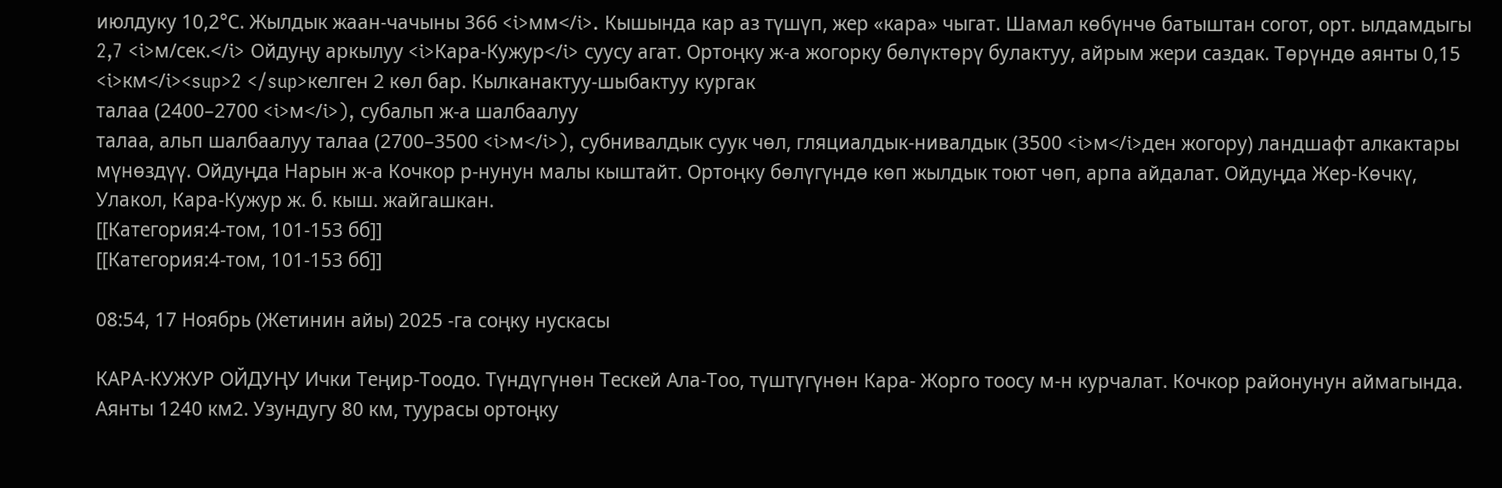июлдуку 10,2°С. Жылдык жаан-чачыны 366 <i>мм</i>. Кышында кар аз түшүп, жер «кара» чыгат. Шамал көбүнчө батыштан согот, орт. ылдамдыгы 2,7 <i>м/сек.</i> Ойдуңу аркылуу <i>Кара-Кужур</i> суусу агат. Ортоңку ж-а жогорку бөлүктөрү булактуу, айрым жери саздак. Төрүндө аянты 0,15 <i>км</i><sup>2 </sup>келген 2 көл бар. Кылканактуу-шыбактуу кургак
талаа (2400–2700 <i>м</i>), субальп ж-а шалбаалуу
талаа, альп шалбаалуу талаа (2700–3500 <i>м</i>), субнивалдык суук чөл, гляциалдык-нивалдык (3500 <i>м</i>ден жогору) ландшафт алкактары мүнөздүү. Ойдуңда Нарын ж-а Кочкор р-нунун малы кыштайт. Ортоңку бөлүгүндө көп жылдык тоют чөп, арпа айдалат. Ойдуңда Жер-Көчкү, Улакол, Кара-Кужур ж. б. кыш. жайгашкан.
[[Категория:4-том, 101-153 бб]]
[[Категория:4-том, 101-153 бб]]

08:54, 17 Ноябрь (Жетинин айы) 2025 -га соңку нускасы

КАРА-КУЖУР ОЙДУҢУ Ички Теңир-Тоодо. Түндүгүнөн Тескей Ала-Тоо, түштүгүнөн Кара- Жорго тоосу м-н курчалат. Кочкор районунун аймагында. Аянты 1240 км2. Узундугу 80 км, туурасы ортоңку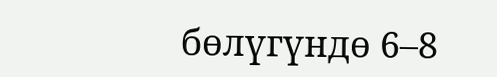бөлүгүндө 6–8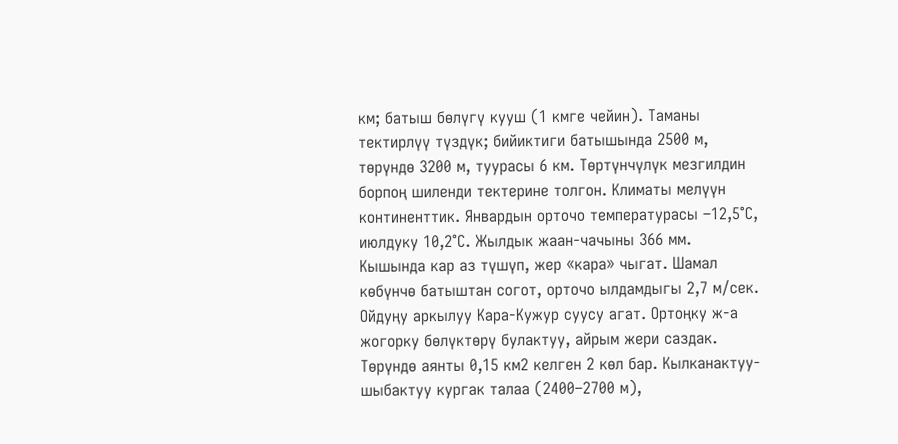км; батыш бөлүгү кууш (1 кмге чейин). Таманы тектирлүү түздүк; бийиктиги батышында 2500 м, төрүндө 3200 м, туурасы 6 км. Төртүнчүлүк мезгилдин борпоң шиленди тектерине толгон. Климаты мелүүн континенттик. Январдын орточо температурасы –12,5°С, июлдуку 10,2°С. Жылдык жаан-чачыны 366 мм. Кышында кар аз түшүп, жер «кара» чыгат. Шамал көбүнчө батыштан согот, орточо ылдамдыгы 2,7 м/сек. Ойдуңу аркылуу Кара-Кужур суусу агат. Ортоңку ж-а жогорку бөлүктөрү булактуу, айрым жери саздак. Төрүндө аянты 0,15 км2 келген 2 көл бар. Кылканактуу-шыбактуу кургак талаа (2400–2700 м),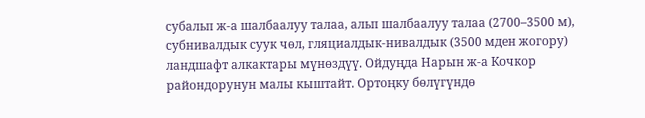субальп ж-а шалбаалуу талаа, альп шалбаалуу талаа (2700–3500 м), субнивалдык суук чөл, гляциалдык-нивалдык (3500 мден жогору) ландшафт алкактары мүнөздүү. Ойдуңда Нарын ж-а Кочкор райондорунун малы кыштайт. Ортоңку бөлүгүндө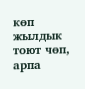көп жылдык тоют чөп, арпа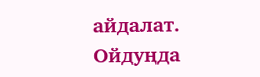айдалат. Ойдуңда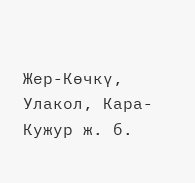Жер-Көчкү, Улакол, Кара-Кужур ж. б.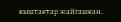кыштактар жайгашкан.